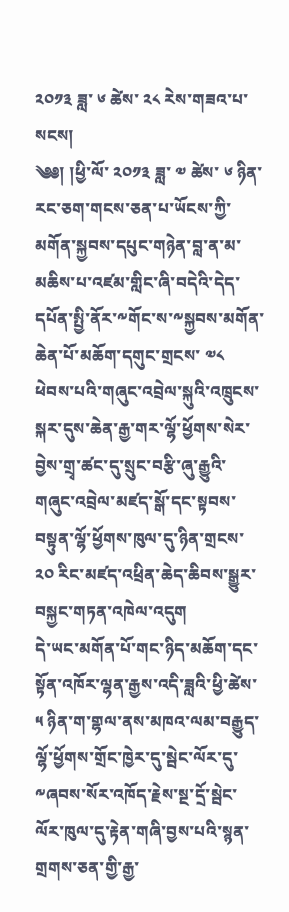༢༠༡༣ ཟླ་ ༦ ཚེས་ ༢༨ རེས་གཟའ་པ་སངས།
༄༅། །ཕྱི་ལོ་ ༢༠༡༣ ཟླ་ ༧ ཚེས་ ༦ ཉིན་རང་ཅག་གངས་ཅན་པ་ཡོངས་ཀྱི་མགོན་སྐྱབས་དཔུང་གཉེན་བླ་ན་མ་མཆིས་པ་འཛམ་གླིང་ཞི་བདེའི་དེད་དཔོན་སྤྱི་ནོར་༸གོང་ས་༸སྐྱབས་མགོན་ཆེན་པོ་མཆོག་དགུང་གྲངས་ ༧༨ ཕེབས་པའི་གཞུང་འབྲེལ་སྐུའི་འཁྲུངས་སྐར་དུས་ཆེན་རྒྱ་གར་ལྷོ་ཕྱོགས་སེར་བྱེས་གྲྭ་ཚང་དུ་སྲུང་བརྩི་ཞུ་རྒྱུའི་གཞུང་འབྲེལ་མཛད་སྒོ་དང་སྟབས་བསྟུན་ལྷོ་ཕྱོགས་ཁུལ་དུ་ཉིན་གྲངས་ ༢༠ རིང་མཛད་འཕྲིན་ཆེད་ཆིབས་སྒྱུར་བསྐྱང་གཏན་འཁེལ་འདུག
དེ་ཡང་མགོན་པོ་གང་ཉིད་མཆོག་དང་སྟོན་འཁོར་ལྷན་རྒྱས་འདི་ཟླའི་ཕྱི་ཚེས་ ༥ ཉིན་ག་གྷལ་ནས་མཁའ་ལམ་བརྒྱུད་ལྷོ་ཕྱོགས་གྲོང་ཁྱེར་དུ་སྦེང་ལོར་དུ་༸ཞབས་སོར་འཁོད་རྗེས་སྔ་དྲོ་སྦེང་ལོར་ཁུལ་དུ་རྟེན་གཞི་བྱས་པའི་སྙན་གྲགས་ཅན་གྱི་རྒྱ་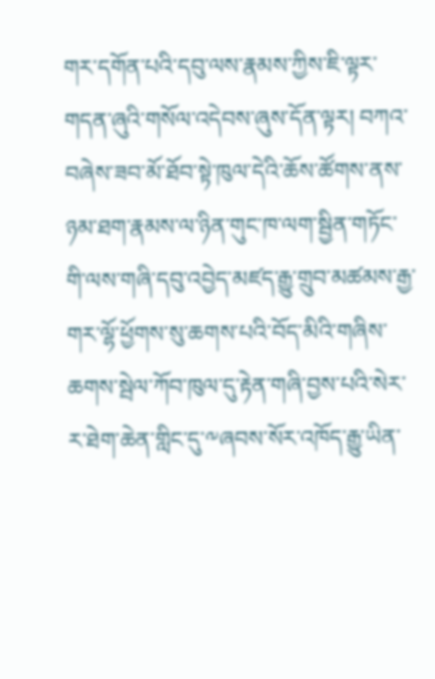གར་དགོན་པའི་དབུ་ལས་རྣམས་ཀྱིས་ཇི་ལྟར་གདན་ཞུའི་གསོལ་འདེབས་ཞུས་དོན་ལྟར། བཀའ་བཞེས་ཟབ་མོ་ཐོབ་སྟེ་ཁུལ་དེའི་ཆོས་ཚོགས་ནས་ཉམ་ཐག་རྣམས་ལ་ཉིན་གུང་ཁ་ལག་སྦྱིན་གཏོང་གི་ལས་གཞི་དབུ་འབྱེད་མཛད་རྒྱུ་གྲུབ་མཚམས་རྒྱ་གར་ལྷོ་ཕྱོགས་སུ་ཆགས་པའི་བོད་མིའི་གཞིས་ཆགས་སྦེལ་ཀོབ་ཁུལ་དུ་རྟེན་གཞི་བྱས་པའི་སེར་ར་ཐེག་ཆེན་གླིང་དུ་༸ཞབས་སོར་འཁོད་རྒྱུ་ཡིན་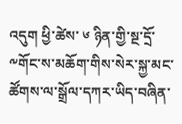འདུག ཕྱི་ཚེས་ ༦ ཉིན་གྱི་སྔ་དྲོ་༸གོང་ས་མཆོག་གིས་སེར་སྐྱ་མང་ཚོགས་ལ་སྒྲོལ་དཀར་ཡིད་བཞིན་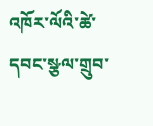འཁོར་ལོའི་ཚེ་དབང་སྩལ་གྲུབ་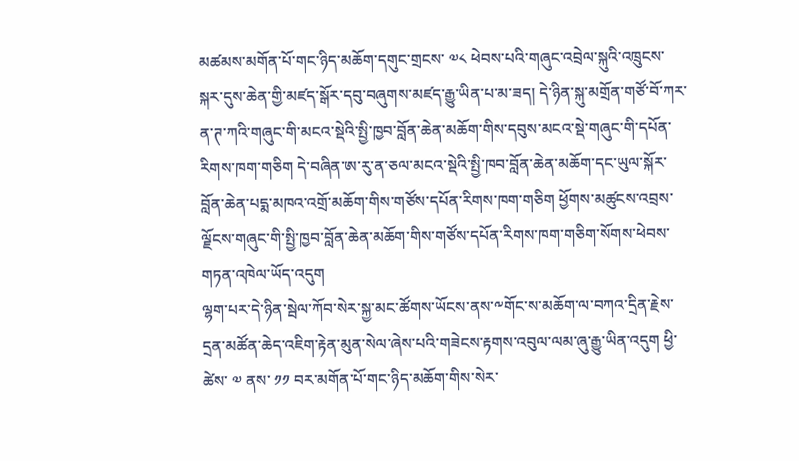མཚམས་མགོན་པོ་གང་ཉིད་མཆོག་དགུང་གྲངས་ ༧༨ ཕེབས་པའི་གཞུང་འབྲེལ་སྐུའི་འཁྲུངས་སྐར་དུས་ཆེན་གྱི་མཛད་སྒོར་དབུ་བཞུགས་མཛད་རྒྱུ་ཡིན་པ་མ་ཟད། དེ་ཉིན་སྐུ་མགྲོན་གཙོ་བོ་ཀར་ན་ཊ་ཀའི་གཞུང་གི་མངའ་སྡེའི་སྤྱི་ཁྱབ་བློན་ཆེན་མཆོག་གིས་དབུས་མངའ་སྡེ་གཞུང་གི་དཔོན་རིགས་ཁག་གཅིག དེ་བཞིན་ཨ་རུ་ན་ཅལ་མངའ་སྡེའི་སྤྱི་ཁབ་བློན་ཆེན་མཆོག་དང་ཡུལ་སྐོར་བློན་ཆེན་པདྨ་མཁའ་འགྲོ་མཆོག་གིས་གཙོས་དཔོན་རིགས་ཁག་གཅིག ཕྱོགས་མཚུངས་འབྲས་ལྗོངས་གཞུང་གི་སྤྱི་ཁྱབ་བློན་ཆེན་མཆོག་གིས་གཙོས་དཔོན་རིགས་ཁག་གཅིག་སོགས་ཕེབས་གཏན་འཁེལ་ཡོད་འདུག
ལྷག་པར་དེ་ཉིན་སྦེལ་ཀོབ་སེར་སྐྱ་མང་ཚོགས་ཡོངས་ནས་༸གོང་ས་མཆོག་ལ་བཀའ་དྲིན་རྗེས་དྲན་མཚོན་ཆེད་འཇིག་རྟེན་མུན་སེལ་ཞེས་པའི་གཟེངས་རྟགས་འབུལ་ལམ་ཞུ་རྒྱུ་ཡིན་འདུག ཕྱི་ཚེས་ ༧ ནས་ ༡༡ བར་མགོན་པོ་གང་ཉིད་མཆོག་གིས་སེར་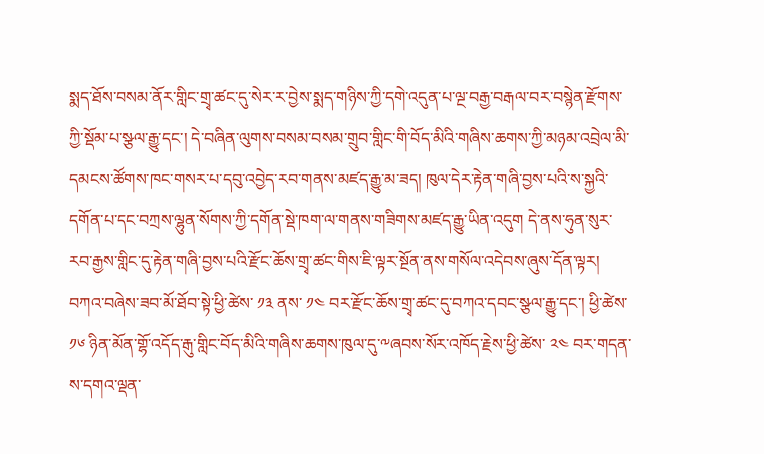སྨད་ཐོས་བསམ་ནོར་གླིང་གྲྭ་ཚང་དུ་སེར་ར་བྱེས་སྨད་གཉིས་ཀྱི་དགེ་འདུན་པ་ལྔ་བརྒྱ་བརྒལ་བར་བསྙེན་རྫོགས་ཀྱི་སྡོམ་པ་སྩལ་རྒྱུ་དང་། དེ་བཞིན་ལུགས་བསམ་བསམ་གྲུབ་གླིང་གི་བོད་མིའི་གཞིས་ཆགས་ཀྱི་མཉམ་འབྲེལ་མི་དམངས་ཚོགས་ཁང་གསར་པ་དབུ་འབྱེད་རབ་གནས་མཛད་རྒྱུ་མ་ཟད། ཁུལ་དེར་རྟེན་གཞི་བྱས་པའི་ས་སྐྱའི་དགོན་པ་དང་བཀྲས་ལྷུན་སོགས་ཀྱི་དགོན་སྡེ་ཁག་ལ་གནས་གཟིགས་མཛད་རྒྱུ་ཡིན་འདུག དེ་ནས་ཧུན་སུར་རབ་རྒྱས་གླིང་དུ་རྟེན་གཞི་བྱས་པའི་རྫོང་ཆོས་གྲྭ་ཚང་གིས་ཇི་ལྟར་སྔོན་ནས་གསོལ་འདེབས་ཞུས་དོན་ལྟར། བཀའ་བཞེས་ཟབ་མོ་ཐོབ་སྟེ་ཕྱི་ཚེས་ ༡༣ ནས་ ༡༤ བར་རྫོང་ཆོས་གྲྭ་ཚང་དུ་བཀའ་དབང་སྩལ་རྒྱུ་དང་། ཕྱི་ཚེས་ ༡༦ ཉིན་མོན་གྷོ་འདོད་རྒུ་གླིང་བོད་མིའི་གཞིས་ཆགས་ཁུལ་དུ་༸ཞབས་སོར་འཁོད་རྗེས་ཕྱི་ཚེས་ ༢༤ བར་གདན་ས་དགའ་ལྡན་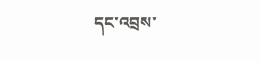དང་འབྲས་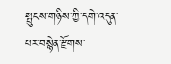སྤུངས་གཉིས་ཀྱི་དགེ་འདུན་པར་བསྙེན་རྫོགས་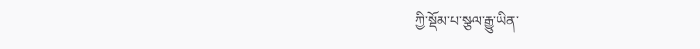ཀྱི་སྡོམ་པ་སྩལ་རྒྱུ་ཡིན་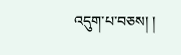འདུག་པ་བཅས། །